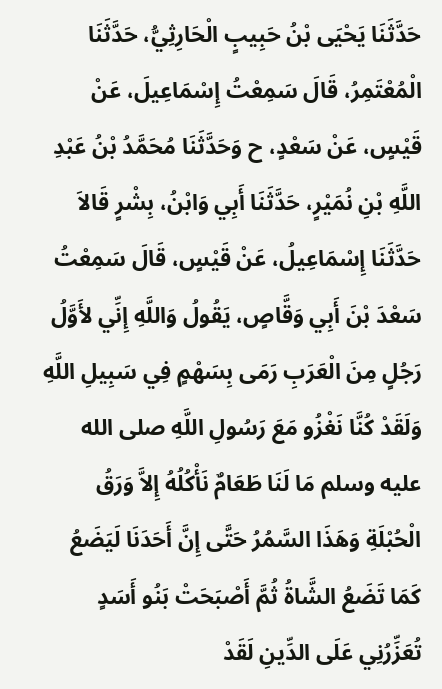حَدَّثَنَا يَحْيَى بْنُ حَبِيبٍ الْحَارِثِيُّ، حَدَّثَنَا الْمُعْتَمِرُ، قَالَ سَمِعْتُ إِسْمَاعِيلَ، عَنْ قَيْسٍ، عَنْ سَعْدٍ، ح وَحَدَّثَنَا مُحَمَّدُ بْنُ عَبْدِ اللَّهِ بْنِ نُمَيْرٍ، حَدَّثَنَا أَبِي وَابْنُ، بِشْرٍ قَالاَ حَدَّثَنَا إِسْمَاعِيلُ، عَنْ قَيْسٍ، قَالَ سَمِعْتُ سَعْدَ بْنَ أَبِي وَقَّاصٍ، يَقُولُ وَاللَّهِ إِنِّي لأَوَّلُ رَجُلٍ مِنَ الْعَرَبِ رَمَى بِسَهْمٍ فِي سَبِيلِ اللَّهِ وَلَقَدْ كُنَّا نَغْزُو مَعَ رَسُولِ اللَّهِ صلى الله عليه وسلم مَا لَنَا طَعَامٌ نَأْكُلُهُ إِلاَّ وَرَقُ الْحُبْلَةِ وَهَذَا السَّمُرُ حَتَّى إِنَّ أَحَدَنَا لَيَضَعُ كَمَا تَضَعُ الشَّاةُ ثُمَّ أَصْبَحَتْ بَنُو أَسَدٍ تُعَزِّرُنِي عَلَى الدِّينِ لَقَدْ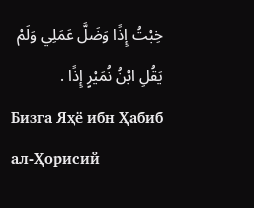خِبْتُ إِذًا وَضَلَّ عَمَلِي وَلَمْ يَقُلِ ابْنُ نُمَيْرٍ إِذًا .
Бизга Яҳё ибн Ҳабиб ал-Ҳорисий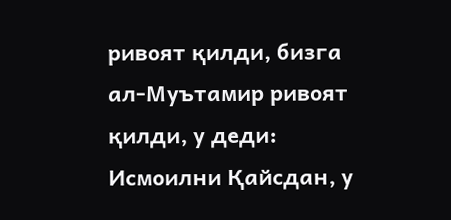ривоят қилди, бизга ал-Муътамир ривоят қилди, у деди: Исмоилни Қайсдан, у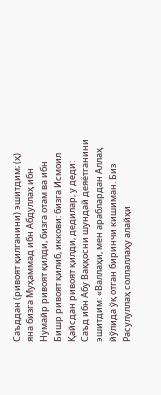Саъддан (ривоят қилганини) эшитдим; (ҳ) яна бизга Муҳаммад ибн Абдуллаҳ ибн Нумайр ривоят қилди, бизга отам ва ибн Бишр ривоят қилиб, иккови: бизга Исмоил Қайсдан ривоят қилди, дедилар, у деди: Саъд ибн Абу Ваққосни шундай деяётганини эшитдим: «Валлаҳи, мен араблардан Аллаҳ йўлида ўқ отган биринчи кишиман. Биз Расулуллаҳ соллаллаҳу алайҳи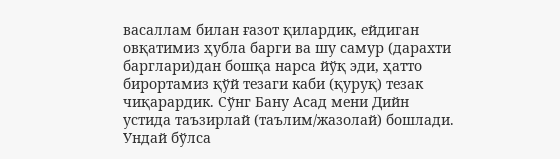васаллам билан ғазот қилардик, ейдиган овқатимиз ҳубла барги ва шу самур (дарахти барглари)дан бошқа нарса йўқ эди, ҳатто бирортамиз қўй тезаги каби (қуруқ) тезак чиқарардик. Сўнг Бану Асад мени Дийн устида таъзирлай (таълим/жазолай) бошлади. Ундай бўлса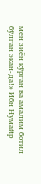мен зиён кўрган ва амалим ботил бўлган экан-да!» Ибн Нумайр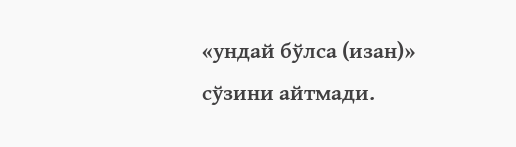«ундай бўлса (изан)» сўзини айтмади.